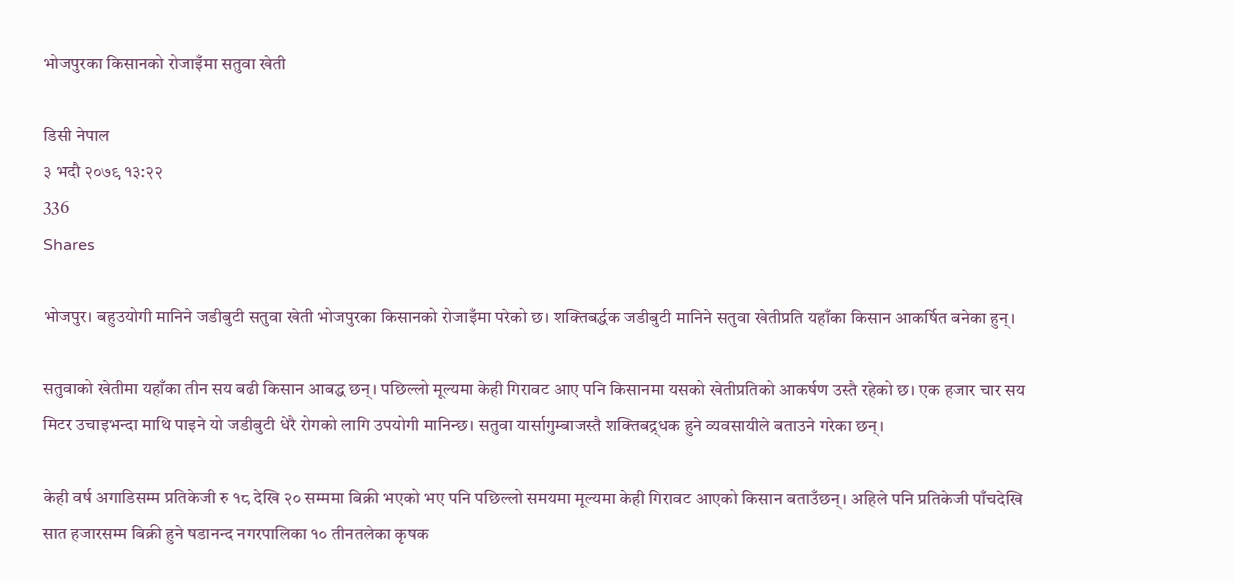भोजपुरका किसानको रोजाइँमा सतुवा खेती

डिसी नेपाल
३ भदौ २०७९ १३:२२
336
Shares

भोजपुर। बहुउयोगी मानिने जडीबुटी सतुवा खेती भोजपुरका किसानको रोजाइँमा परेको छ। शक्तिबर्द्धक जडीबुटी मानिने सतुवा खेतीप्रति यहाँका किसान आकर्षित बनेका हुन्।

सतुवाको खेतीमा यहाँका तीन सय बढी किसान आबद्ध छन्। पछिल्लो मूल्यमा केही गिरावट आए पनि किसानमा यसको खेतीप्रतिको आकर्षण उस्तै रहेको छ। एक हजार चार सय मिटर उचाइभन्दा माथि पाइने यो जडीबुटी धेरै रोगको लागि उपयोगी मानिन्छ। सतुवा यार्सागुम्बाजस्तै शक्तिबद्र्धक हुने व्यवसायीले बताउने गरेका छन्।

केही वर्ष अगाडिसम्म प्रतिकेजी रु १८ देखि २० सम्ममा बिक्री भएको भए पनि पछिल्लो समयमा मूल्यमा केही गिरावट आएको किसान बताउँछन्। अहिले पनि प्रतिकेजी पाँचदेखि सात हजारसम्म बिक्री हुने षडानन्द नगरपालिका १० तीनतलेका कृषक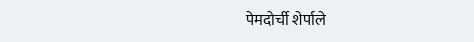पेमदोर्ची शेर्पाले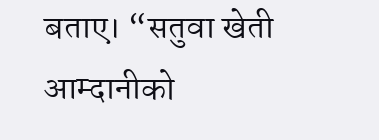बताए। “सतुवा खेती आम्दानीको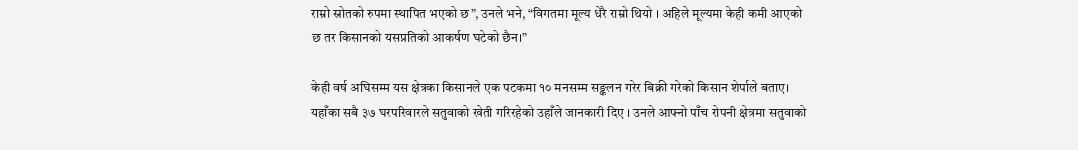राम्रो स्रोतको रुपमा स्थापित भएको छ”, उनले भने, “विगतमा मूल्य धेरै राम्रो थियो । अहिले मूल्यमा केही कमी आएको छ तर किसानको यसप्रतिको आकर्षण घटेको छैन।”

केही वर्ष अघिसम्म यस क्षेत्रका किसानले एक पटकमा १० मनसम्म सङ्कलन गरेर बिक्री गरेको किसान शेर्पाले बताए। यहाँका सबै ३७ घरपरिवारले सतुवाको खेती गरिरहेको उहाँले जानकारी दिए । उनले आफ्नो पाँच रोपनी क्षेत्रमा सतुवाको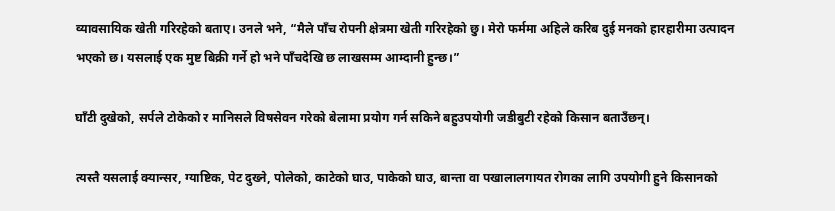व्यावसायिक खेती गरिरहेको बताए। उनले भने, “मैले पाँच रोपनी क्षेत्रमा खेती गरिरहेको छु। मेरो फर्ममा अहिले करिब दुई मनको हारहारीमा उत्पादन भएको छ। यसलाई एक मुष्ट बिक्री गर्ने हो भने पाँचदेखि छ लाखसम्म आम्दानी हुन्छ।”

घाँटी दुखेको, सर्पले टोकेको र मानिसले विषसेवन गरेको बेलामा प्रयोग गर्न सकिने बहुउपयोगी जडीबुटी रहेको किसान बताउँछन्।

त्यस्तै यसलाई क्यान्सर, ग्याष्टिक, पेट दुख्ने, पोलेको, काटेको घाउ, पाकेको घाउ, बान्ता वा पखालालगायत रोगका लागि उपयोगी हुने किसानको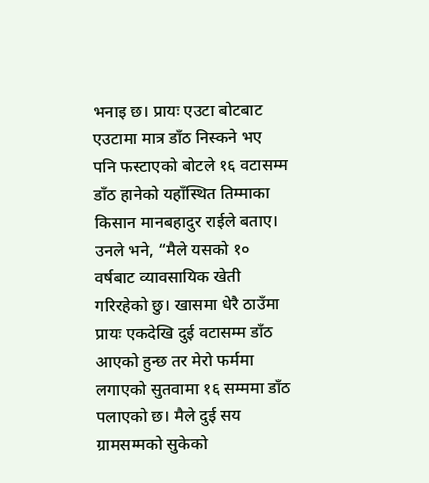भनाइ छ। प्रायः एउटा बोटबाट एउटामा मात्र डाँठ निस्कने भए पनि फस्टाएको बोटले १६ वटासम्म डाँठ हानेको यहाँस्थित तिम्माका किसान मानबहादुर राईले बताए। उनले भने, “मैले यसको १० वर्षबाट व्यावसायिक खेती गरिरहेको छु। खासमा धेरै ठाउँमा प्रायः एकदेखि दुई वटासम्म डाँठ आएको हुन्छ तर मेरो फर्ममा लगाएको सुतवामा १६ सम्ममा डाँठ पलाएको छ। मैले दुई सय ग्रामसम्मको सुकेको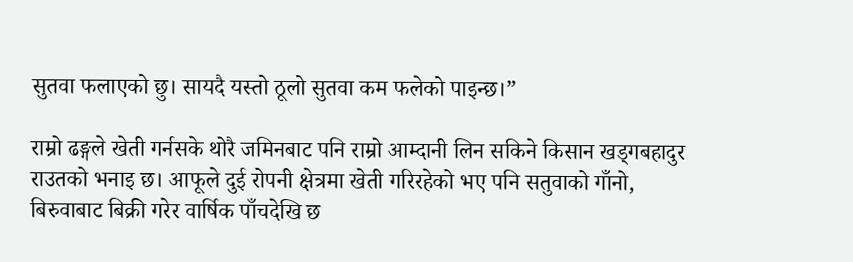सुतवा फलाएको छु। सायदै यस्तो ठूलो सुतवा कम फलेको पाइन्छ।”

राम्रो ढङ्गले खेती गर्नसके थोरै जमिनबाट पनि राम्रो आम्दानी लिन सकिने किसान खड्गबहादुर राउतको भनाइ छ। आफूले दुई रोपनी क्षेत्रमा खेती गरिरहेको भए पनि सतुवाको गाँनो, बिरुवाबाट बिक्री गरेर वार्षिक पाँचदेखि छ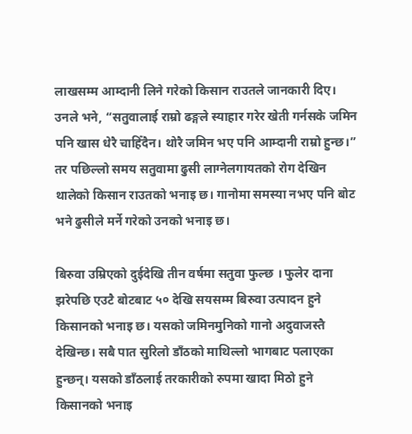लाखसम्म आम्दानी लिने गरेको किसान राउतले जानकारी दिए। उनले भने, “सतुवालाई राम्रो ढङ्गले स्याहार गरेर खेती गर्नसके जमिन पनि खास धेरै चाहिँदैन। थोरै जमिन भए पनि आम्दानी राम्रो हुन्छ।” तर पछिल्लो समय सतुवामा ढुसी लाग्नेलगायतको रोग देखिन थालेको किसान राउतको भनाइ छ। गानोमा समस्या नभए पनि बोट भने ढुसीले मर्ने गरेको उनको भनाइ छ।

बिरुवा उम्रिएको दुईदेखि तीन वर्षमा सतुवा फुल्छ । फुलेर दाना झरेपछि एउटै बोटबाट ५० देखि सयसम्म बिरुवा उत्पादन हुने किसानको भनाइ छ। यसको जमिनमुनिको गानो अदुवाजस्तै देखिन्छ। सबै पात सुरिलो डाँठको माथिल्लो भागबाट पलाएका हुन्छन्। यसको डाँठलाई तरकारीको रुपमा खादा मिठो हुने किसानको भनाइ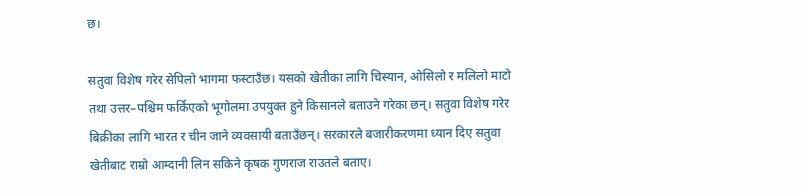छ।

सतुवा विशेष गरेर सेपिलो भागमा फस्टाउँछ। यसको खेतीका लागि चिस्यान, ओसिलो र मलिलो माटो तथा उत्तर–पश्चिम फर्किएको भूगोलमा उपयुक्त हुने किसानले बताउने गरेका छन्। सतुवा विशेष गरेर बिक्रीका लागि भारत र चीन जाने व्यवसायी बताउँछन्। सरकारले बजारीकरणमा ध्यान दिए सतुवा खेतीबाट राम्रो आम्दानी लिन सकिने कृषक गुणराज राउतले बताए।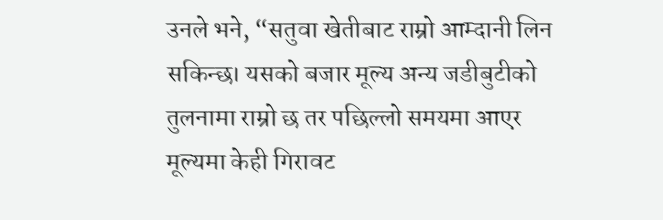उनले भने, “सतुवा खेतीबाट राम्रो आम्दानी लिन सकिन्छ। यसको बजार मूल्य अन्य जडीबुटीको तुलनामा राम्रो छ तर पछिल्लो समयमा आएर मूल्यमा केही गिरावट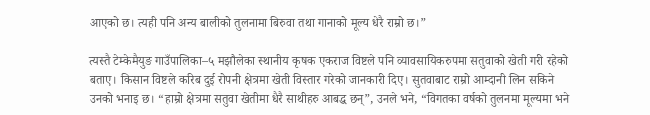आएको छ। त्यही पनि अन्य बालीको तुलनामा बिरुवा तथा गानाको मूल्य धेरै राम्रो छ।”

त्यस्तै टेम्केमैयुङ गाउँपालिका–५ मझौलेका स्थानीय कृषक एकराज विष्टले पनि व्यावसायिकरुपमा सतुवाको खेती गरी रहेको बताए। किसान विष्टले करिब दुई रोपनी क्षेत्रमा खेती विस्तार गरेको जानकारी दिए। सुतवाबाट राम्रो आम्दानी लिन सकिने उनको भनाइ छ। “हाम्रो क्षेत्रमा सतुवा खेतीमा धैरै साथीहरु आबद्ध छन्”, उनले भने, “विगतका वर्षको तुलनमा मूल्यमा भने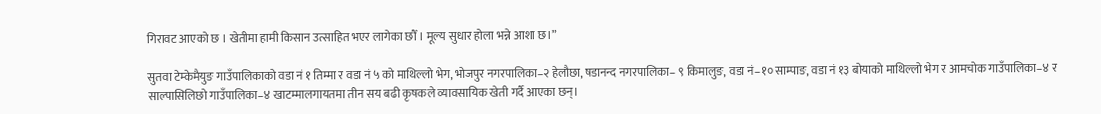गिरावट आएको छ । खेतीमा हामी किसान उत्साहित भएर लागेका छौँ । मूल्य सुधार होला भन्ने आशा छ।”

सुतवा टेम्केमैयुङ गाउँपालिकाको वडा नं १ तिम्मा र वडा नं ५ को माथिल्लो भेग, भोजपुर नगरपालिका–२ हेलौछा, षडानन्द नगरपालिका– ९ किमालुङ, वडा नं–१० साम्पाङ, वडा नं १३ बोयाको माथिल्लो भेग र आमचोक गाउँपालिका–४ र साल्पासिलिछो गाउँपालिका–४ खाटम्मालगायतमा तीन सय बढी कृषकले व्यावसायिक खेती गर्दै आएका छन्।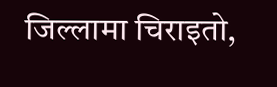जिल्लामा चिराइतो,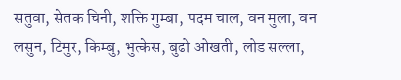सतुवा, सेतक चिनी, शक्ति गुम्बा, पदम चाल, वन मुला, वन लसुन, टिमुर, किम्बु, भुत्केस, बुढो ओखती, लोड सल्ला,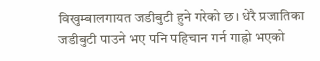विखुम्बालगायत जडीबुटी हुने गरेको छ। धेरै प्रजातिका जडीबुटी पाउने भए पनि पहिचान गर्न गाह्रो भएको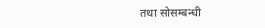तथा सोसम्बन्धी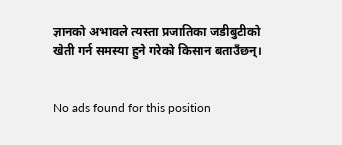ज्ञानको अभावले त्यस्ता प्रजातिका जडीबुटीको खेती गर्न समस्या हुने गरेको किसान बताउँछन्।


No ads found for this position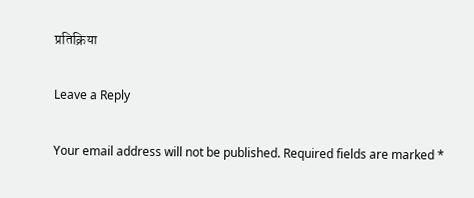प्रतिक्रिया

Leave a Reply

Your email address will not be published. Required fields are marked *